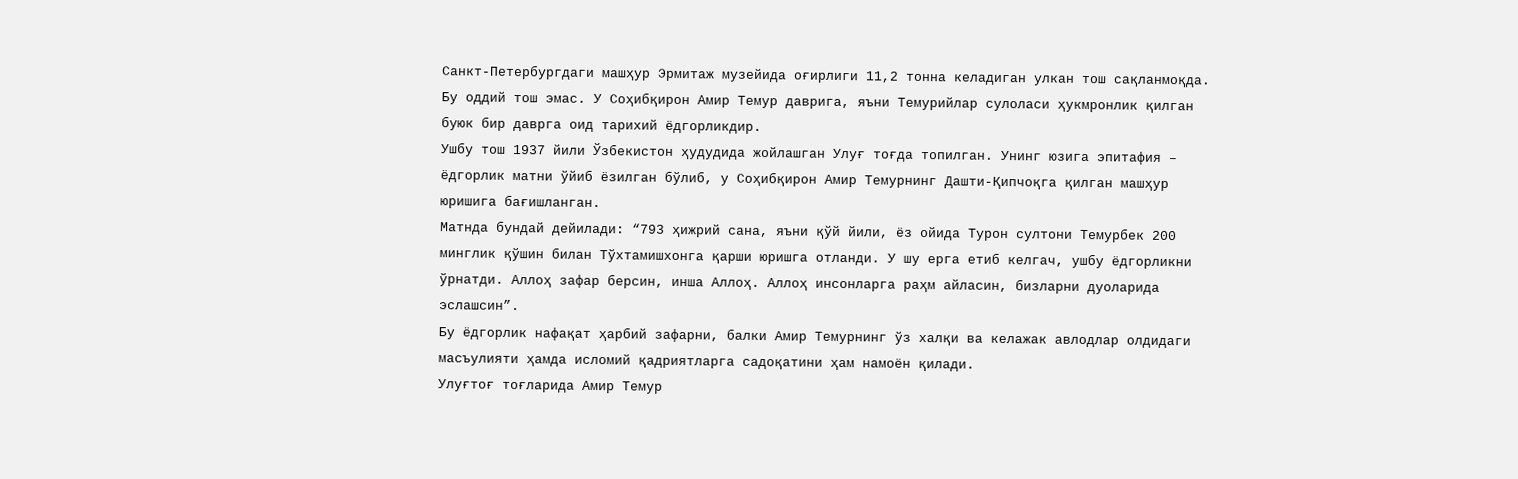Санкт-Петербургдаги машҳур Эрмитаж музейида оғирлиги 11,2 тонна келадиган улкан тош сақланмоқда. Бу оддий тош эмас. У Соҳибқирон Амир Темур даврига, яъни Темурийлар сулоласи ҳукмронлик қилган буюк бир даврга оид тарихий ёдгорликдир.
Ушбу тош 1937 йили Ўзбекистон ҳудудида жойлашган Улуғ тоғда топилган. Унинг юзига эпитафия – ёдгорлик матни ўйиб ёзилган бўлиб, у Соҳибқирон Амир Темурнинг Дашти-Қипчоқга қилган машҳур юришига бағишланган.
Матнда бундай дейилади: “793 ҳижрий сана, яъни қўй йили, ёз ойида Турон султони Темурбек 200 минглик қўшин билан Тўхтамишхонга қарши юришга отланди. У шу ерга етиб келгач, ушбу ёдгорликни ўрнатди. Аллоҳ зафар берсин, инша Аллоҳ. Аллоҳ инсонларга раҳм айласин, бизларни дуоларида эслашсин”.
Бу ёдгорлик нафақат ҳарбий зафарни, балки Амир Темурнинг ўз халқи ва келажак авлодлар олдидаги масъулияти ҳамда исломий қадриятларга садоқатини ҳам намоён қилади.
Улуғтоғ тоғларида Амир Темур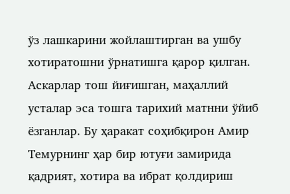ўз лашкарини жойлаштирган ва ушбу хотиратошни ўрнатишга қарор қилган. Аскарлар тош йиғишган, маҳаллий усталар эса тошга тарихий матнни ўйиб ёзганлар. Бу ҳаракат соҳибқирон Амир Темурнинг ҳар бир ютуғи замирида қадрият, хотира ва ибрат қолдириш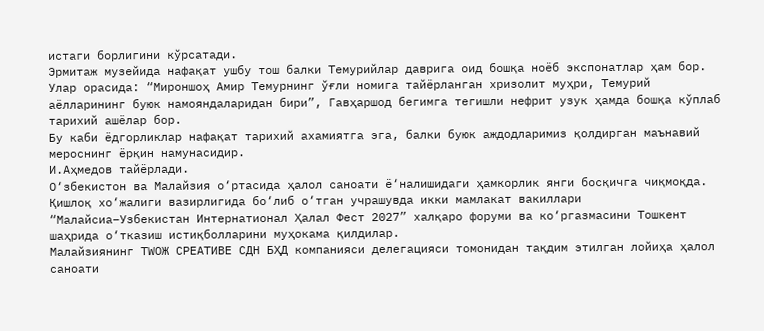истаги борлигини кўрсатади.
Эрмитаж музейида нафақат ушбу тош балки Темурийлар даврига оид бошқа ноёб экспонатлар ҳам бор. Улар орасида: “Мироншоҳ Амир Темурнинг ўғли номига тайёрланган хризолит муҳри, Темурий аёлларининг буюк намояндаларидан бири”, Гавҳаршод бегимга тегишли нефрит узук ҳамда бошқа кўплаб тарихий ашёлар бор.
Бу каби ёдгорликлар нафақат тарихий ахамиятга эга, балки буюк аждодларимиз қолдирган маънавий мероснинг ёрқин намунасидир.
И.Аҳмедов тайёрлади.
О‘збекистон ва Малайзия о‘ртасида ҳалол саноати ё‘налишидаги ҳамкорлик янги босқичга чиқмоқда. Қишлоқ хо‘жалиги вазирлигида бо‘либ о‘тган учрашувда икки мамлакат вакиллари “Малайсиа–Узбекистан Интернатионал Ҳалал Фест 2027” халқаро форуми ва ко‘ргазмасини Тошкент шаҳрида о‘тказиш истиқболларини муҳокама қилдилар.
Малайзиянинг ТWОЖ CРEАТИВE СДН БҲД компанияси делегацияси томонидан тақдим этилган лойиҳа ҳалол саноати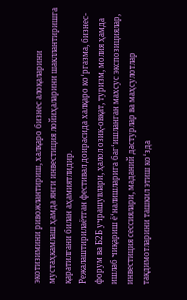экотизимини ривожлантириш, халқаро бизнес алоқаларини мустаҳкамлаш ҳамда янги инвестиция лойиҳаларини шакллантиришга қаратилгани билан аҳамиятлидир.
Режалаштирилаётган фестивал доирасида халқаро ко‘ргазма, бизнес-форум ва Б2Б учрашувлари, ҳалол озиқ-овқат, туризм, молия ҳамда ишлаб чиқариш ё‘налишларига баг‘ишланган махсус экспозициялар, инвестиция сессиялари, маданий дастурлар ва маҳсулотлар тақдимотларини ташкил этиш ко‘зда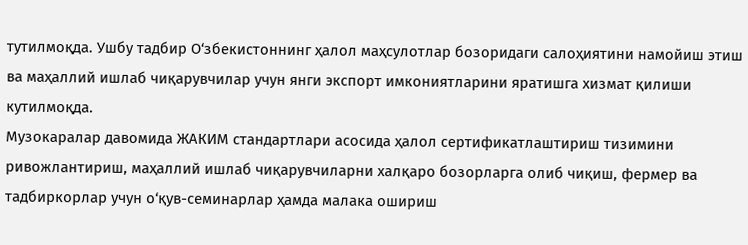тутилмоқда. Ушбу тадбир О‘збекистоннинг ҳалол маҳсулотлар бозоридаги салоҳиятини намойиш этиш ва маҳаллий ишлаб чиқарувчилар учун янги экспорт имкониятларини яратишга хизмат қилиши кутилмоқда.
Музокаралар давомида ЖАКИМ стандартлари асосида ҳалол сертификатлаштириш тизимини ривожлантириш, маҳаллий ишлаб чиқарувчиларни халқаро бозорларга олиб чиқиш, фермер ва тадбиркорлар учун о‘қув-семинарлар ҳамда малака ошириш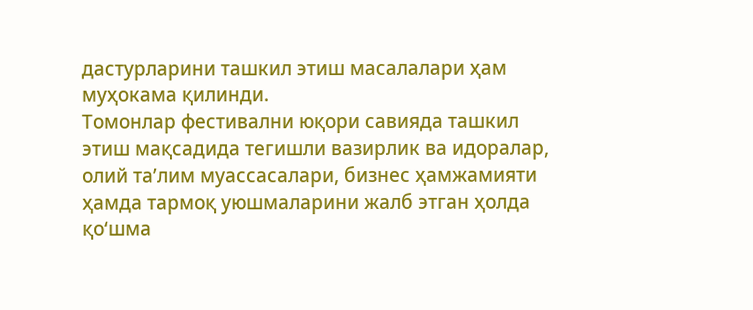дастурларини ташкил этиш масалалари ҳам муҳокама қилинди.
Томонлар фестивални юқори савияда ташкил этиш мақсадида тегишли вазирлик ва идоралар, олий та’лим муассасалари, бизнес ҳамжамияти ҳамда тармоқ уюшмаларини жалб этган ҳолда қо‘шма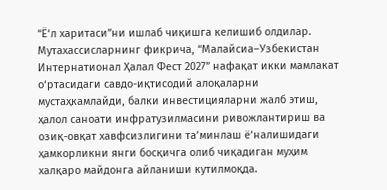“Ё‘л харитаси”ни ишлаб чиқишга келишиб олдилар.
Мутахассисларнинг фикрича, “Малайсиа–Узбекистан Интернатионал Ҳалал Фест 2027” нафақат икки мамлакат о‘ртасидаги савдо-иқтисодий алоқаларни мустаҳкамлайди, балки инвестицияларни жалб этиш, ҳалол саноати инфратузилмасини ривожлантириш ва озиқ-овқат хавфсизлигини та’минлаш ё‘налишидаги ҳамкорликни янги босқичга олиб чиқадиган муҳим халқаро майдонга айланиши кутилмоқда.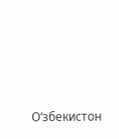О‘збекистон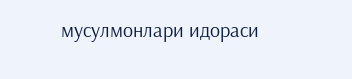мусулмонлари идораси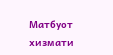Матбуот хизмати